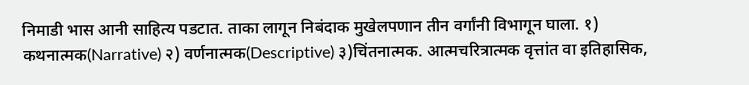निमाडी भास आनी साहित्य पडटात. ताका लागून निबंदाक मुखेलपणान तीन वर्गांनी विभागून घाला. १) कथनात्मक(Narrative) २) वर्णनात्मक(Descriptive) ३)चिंतनात्मक. आत्मचरित्रात्मक वृत्तांत वा इतिहासिक,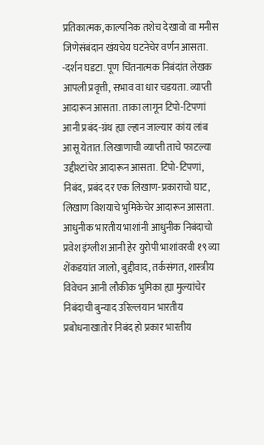प्रतिकात्मक, काल्पनिक तशेच देखावो वा मनीस जिणेसंबंदान खंयचेय घटनेचेर वर्णन आसता. -दर्शन घडटा. पूण चिंतनात्मक निबंदांत लेखक आपली प्रवृत्ती, सभाव वा धार चडयता. व्याप्ती आदारून आसता. ताका लागून टिपो-टिपणां आनी प्रबंद-ग्रंथ ह्या ल्हान जाल्यार कांय लांब आसू येतात. लिखाणाची व्याप्ती ताचे फाटल्या उद्दीश्टांचेर आदारून आसता. टिपो-टिपणां, निबंद, प्रबंद दर एक लिखाण-प्रकाराचो घाट, लिखाण विशयाचे भुमिकेचेर आदारून आसता. आधुनीक भारतीय भाशांनी आधुनीक निबंदाचो प्रवेश इंग्लीश आनी हेर युरोपी भाशांवरवी १९ व्या शेंकडयांत जालो, बुद्दीवाद, तर्कसंगत, शास्त्रीय विवेचन आनी लौकीक भुमिका ह्या मुल्यांचेर निबंदाची बुन्याद उरिल्लयान भारतीय प्रबोधनाखातोर निबंद हो प्रकार भारतीय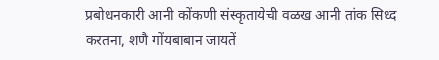प्रबोधनकारी आनी कोंकणी संस्कृतायेची वळख आनी तांक सिध्द करतना, शणै गोंयबाबान जायतें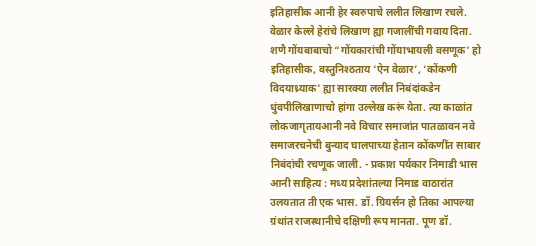इतिहासीक आनी हेर स्वरुपाचे ललीत लिखाण रचले. वेळार केल्ले हेरांचे लिखाण ह्या गजालींची गवाय दिता. शणै गोंयबाबाचो “गोंयकारांची गोंयाभायली वसणूक' हो इतिहासीक, वस्तुनिश्ठताय ‘ऐन वेळार’, ‘कोंकणी विदयाथ्र्याक' ह्या सारक्या ललीत निबंदांकडेन धुंवपीलिखाणाचो हांगा उल्लेख करूं येता. त्या काळांत लोकजागृतायआनी नवे विचार समाजांत पातळावन नवे समाजरचनेची बुन्याद घालपाच्या हेतान कोंकणींत साबार निबंदांची रचणूक जाली. - प्रकाश पर्यकार निमाडी भास आनी साहित्य : मध्य प्रदेशांतल्या निमाड वाठारांत उलयतात ती एक भास. डॉ. ग्रियर्सन हो तिका आपल्या ग्रंथांत राजस्थानीचे दक्षिणी रूप मानता. पूण डॉ.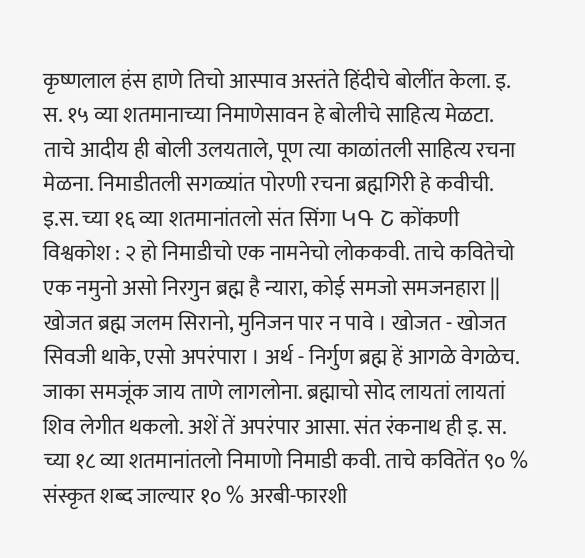कृष्णलाल हंस हाणे तिचो आस्पाव अस्तंते हिंदीचे बोलींत केला. इ. स. १५ व्या शतमानाच्या निमाणेसावन हे बोलीचे साहित्य मेळटा. ताचे आदीय ही बोली उलयताले, पूण त्या काळांतली साहित्य रचना मेळना. निमाडीतली सगळ्यांत पोरणी रचना ब्रह्मगिरी हे कवीची. इ.स. च्या १६ व्या शतमानांतलो संत सिंगा ԿԳ Շ कोंकणी विश्वकोश : २ हो निमाडीचो एक नामनेचो लोककवी. ताचे कवितेचो एक नमुनो असो निरगुन ब्रह्म है न्यारा, कोई समजो समजनहारा || खोजत ब्रह्म जलम सिरानो, मुनिजन पार न पावे । खोजत - खोजत सिवजी थाके, एसो अपरंपारा । अर्थ - निर्गुण ब्रह्म हें आगळे वेगळेच. जाका समजूंक जाय ताणे लागलोना. ब्रह्माचो सोद लायतां लायतां शिव लेगीत थकलो. अशें तें अपरंपार आसा. संत रंकनाथ ही इ. स. च्या १८ व्या शतमानांतलो निमाणो निमाडी कवी. ताचे कवितेंत ९० % संस्कृत शब्द जाल्यार १० % अरबी-फारशी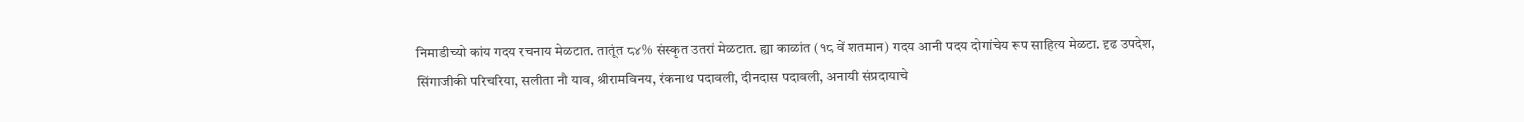निमाडीच्यो कांय गदय रचनाय मेळटात. तातूंत ८४% संस्कृत उतरां मेळटात. ह्या काळांत (१८ वें शतमान) गदय आनी पदय दोगांचेय रूप साहित्य मेळटा. दृढ उपदेश, सिंगाजीकी परिचरिया, सलीता नौ याव, श्रीरामविनय, रंकनाथ पदावली, दीनदास पदावली, अनायी संप्रदायाचे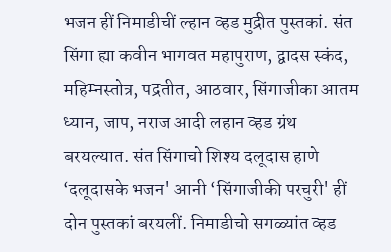भजन हीं निमाडीचीं ल्हान व्हड मुद्रीत पुस्तकां. संत सिंगा ह्या कवीन भागवत महापुराण, द्वादस स्कंद, महिम्नस्तोत्र, पद्रतीत, आठवार, सिंगाजीका आतम ध्यान, जाप, नराज आदी लहान व्हड ग्रंथ बरयल्यात. संत सिंगाचो शिश्य दलूदास हाणे ‘दलूदासके भजन' आनी ‘सिंगाजीकी परचुरी' हीं दोन पुस्तकां बरयलीं. निमाडीचो सगळ्यांत व्हड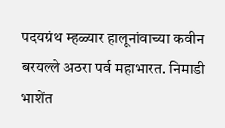पदयग्रंथ म्हळ्यार हालूनांवाच्या कवीन बरयल्ले अठरा पर्व महाभारत. निमाडी भाशेंत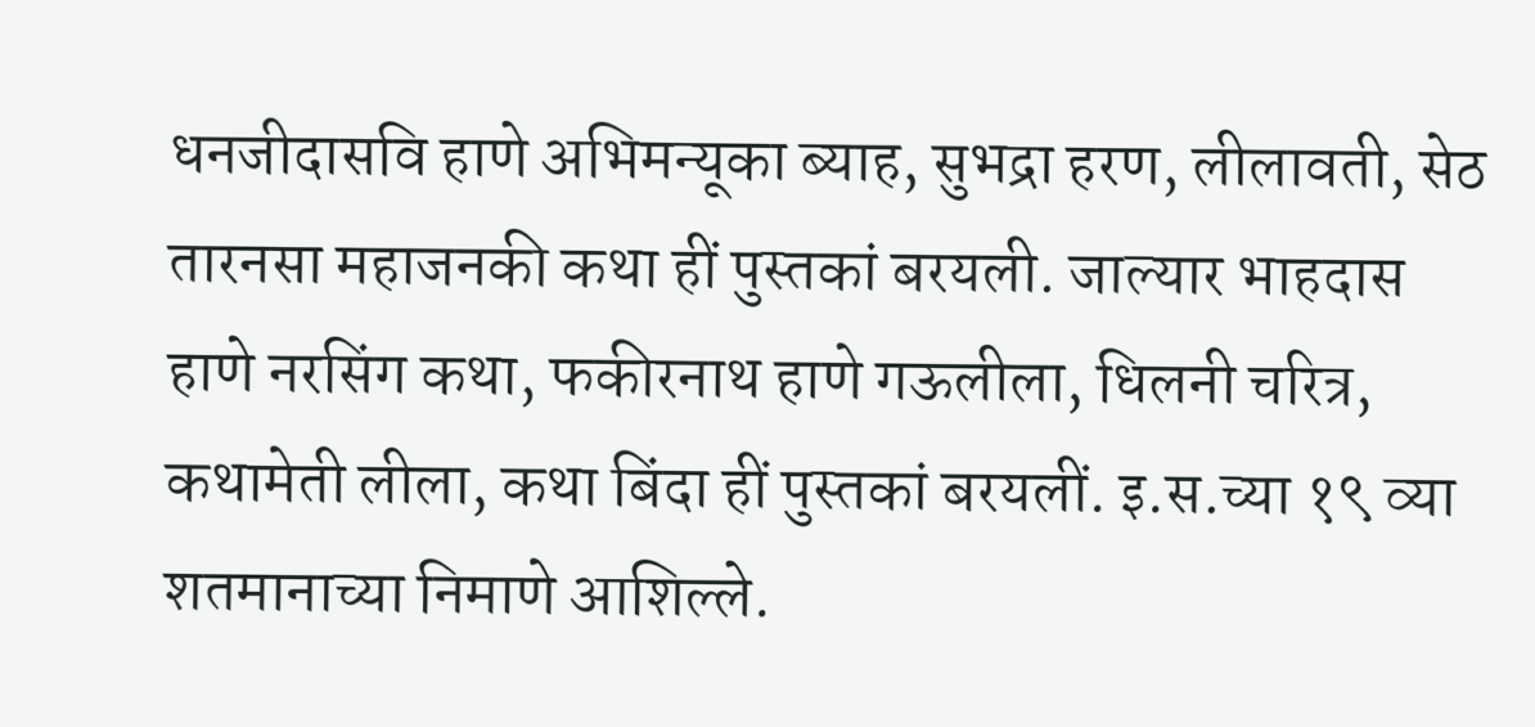धनजीदासवि हाणे अभिमन्यूका ब्याह, सुभद्रा हरण, लीलावती, सेठ तारनसा महाजनकी कथा हीं पुस्तकां बरयली. जाल्यार भाहदास हाणे नरसिंग कथा, फकीरनाथ हाणे गऊलीला, धिलनी चरित्र, कथामेती लीला, कथा बिंदा हीं पुस्तकां बरयलीं. इ.स.च्या १९ व्या शतमानाच्या निमाणे आशिल्ले.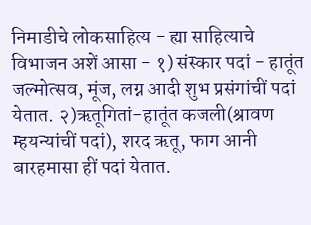निमाडीचे लोकसाहित्य - ह्या साहित्याचे विभाजन अशें आसा - १) संस्कार पदां - हातूंत जल्मोत्सव, मूंज, लग्न आदी शुभ प्रसंगांचीं पदां येतात. २)ऋतूगितां-हातूंत कजली(श्रावण म्हयन्यांचीं पदां), शरद ऋतू, फाग आनी बारहमासा हीं पदां येतात.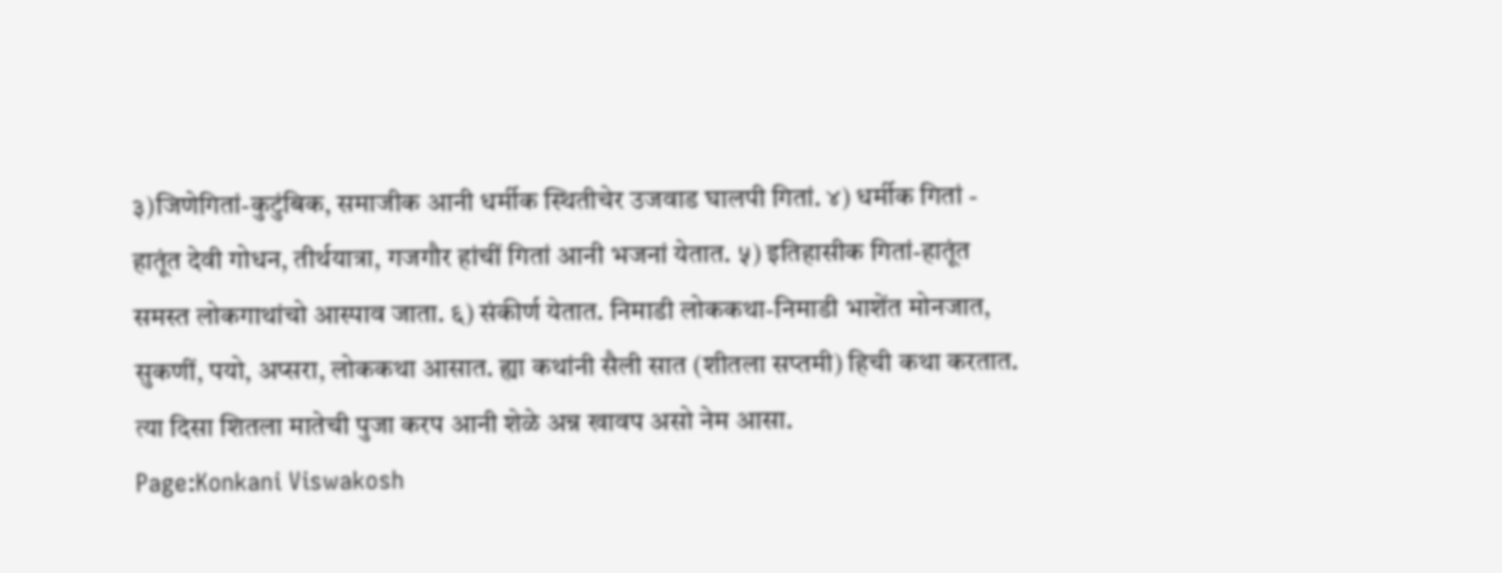३)जिणेगितां-कुटुंबिक, समाजीक आनी धर्मीक स्थितीचेर उजवाड घालपी गितां. ४) धर्मीक गितां - हातूंत देवी गोधन, तीर्थयात्रा, गजगौर हांचीं गितां आनी भजनां येतात. ५) इतिहासीक गितां-हातूंत समस्त लोकगाथांचो आस्पाव जाता. ६) संकीर्ण येतात. निमाडी लोककथा-निमाडी भाशेंत मोनजात, सुकणीं, पयो, अप्सरा, लोककथा आसात. ह्या कथांनी सैली सात (शीतला सप्तमी) हिची कथा करतात. त्या दिसा शितला मातेची पुजा करप आनी शेळे अन्न खावप असो नेम आसा.
Page:Konkani Viswakosh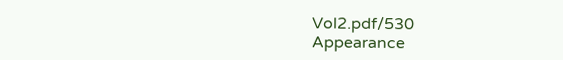Vol2.pdf/530
Appearance